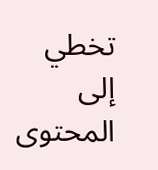تخطي إلى المحتوى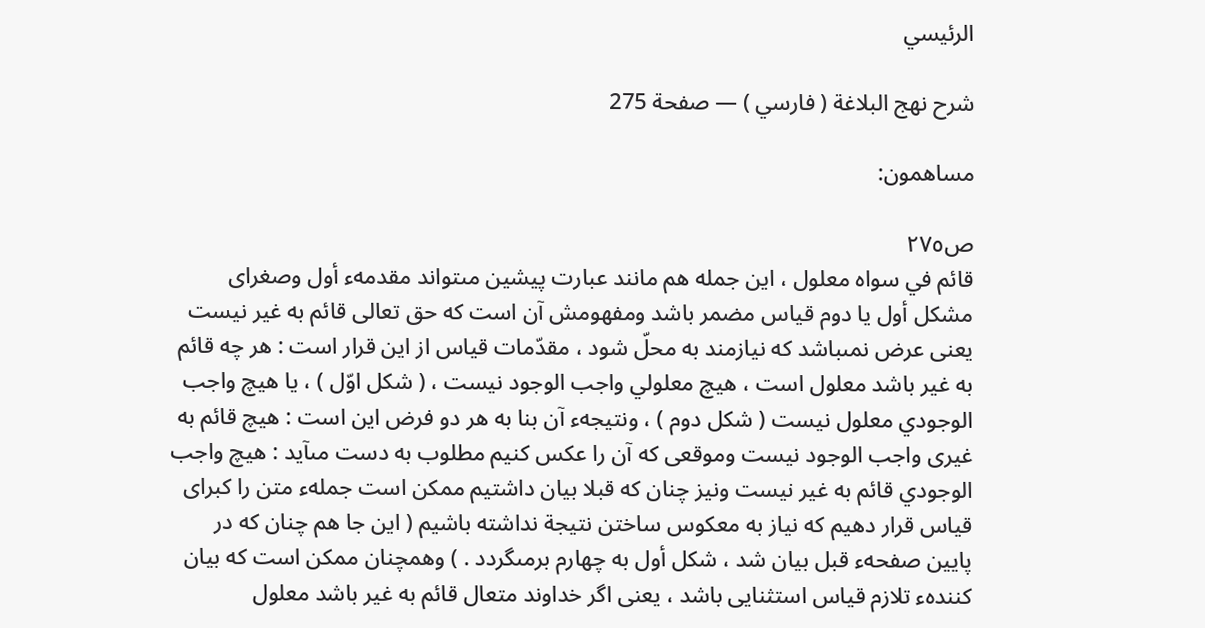الرئيسي

شرح نهج البلاغة ( فارسي ) — صفحة 275

مساهمون:

ص٢٧٥
قائم في سواه معلول ، اين جمله هم مانند عبارت پيشين مىتواند مقدمهء أول وصغراى مشكل أول يا دوم قياس مضمر باشد ومفهومش آن است كه حق تعالى قائم به غير نيست يعنى عرض نمىباشد كه نيازمند به محلّ شود ، مقدّمات قياس از اين قرار است : هر چه قائم به غير باشد معلول است ، هيچ معلولي واجب الوجود نيست ، ( شكل اوّل ) ، يا هيچ واجب الوجودي معلول نيست ( شكل دوم ) ، ونتيجهء آن بنا به هر دو فرض اين است : هيچ قائم به غيرى واجب الوجود نيست وموقعى كه آن را عكس كنيم مطلوب به دست مىآيد : هيچ واجب الوجودي قائم به غير نيست ونيز چنان كه قبلا بيان داشتيم ممكن است جملهء متن را كبراى قياس قرار دهيم كه نياز به معكوس ساختن نتيجة نداشته باشيم ( اين جا هم چنان كه در پايين صفحهء قبل بيان شد ، شكل أول به چهارم برمىگردد . ) وهمچنان ممكن است كه بيان كنندهء تلازم قياس استثنايى باشد ، يعنى اگر خداوند متعال قائم به غير باشد معلول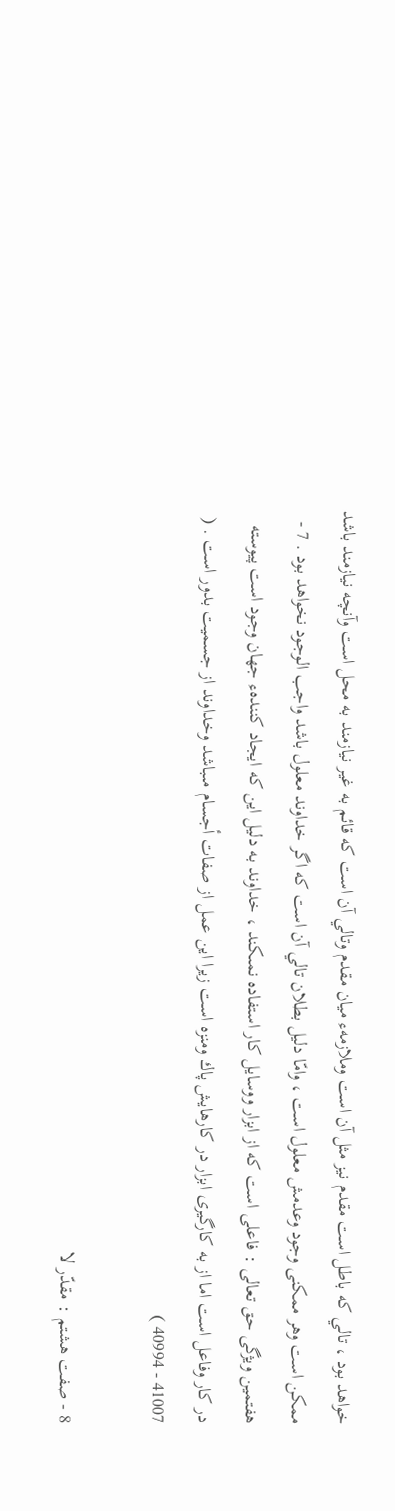خواهد بود ، تالي كه باطل است مقدم نيز مثل آن است وملازمهء ميان مقدم وتالي آن است كه قائم به غير نيازمند به محل است وآنچه نيازمند باشد ممكن است وهر ممكنى وجود وعدمش معلول است ، وامّا دليل بطلان تالي آن است كه اگر خداوند معلول باشد واجب الوجود نخواهد بود . 7 - هفتمين ويژگى حق تعالى : فاعلى است كه از ابزار ووسايل كار استفاده نمىكند ، خداوند به دليل اين كه ايجاد كنندهء جهان وجود است پيوسته در كار وفاعل است اما از به كارگيرى ابزار در كارهايش پاك ومنزه است زيرا اين عمل از صفات أجسام مىباشد وخداوند از جسميت بدور است . ( 41007 - 40994 )

8 - صفت هشتم : مقدّر لا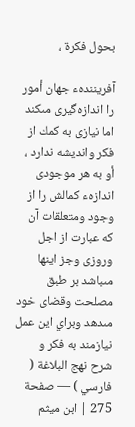بحول فكرة ،

آفرينندهء جهان أمور را اندازه‌گيرى مىكند اما نيازى به كمك از فكر وانديشه ندارد ، أو به هر موجودى اندازهء كمالش را از وجود ومتعلقات آن كه عبارت از اجل وروزى وجز اينها مىباشد بر طبق مصلحت وقضاى خود مىدهد وبراي اين عمل نيازمند به فكر و
شرح نهج البلاغة ( فارسي ) — صفحة 275 | ابن ميثم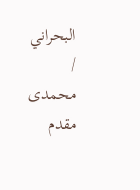البحراني / محمدى مقدم